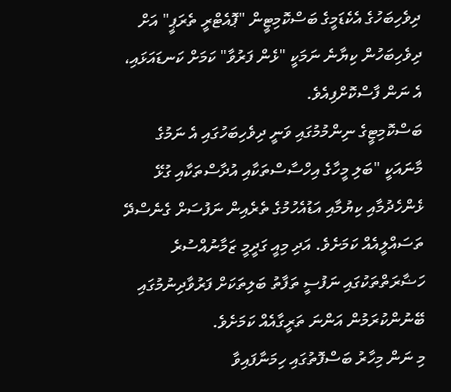ދިވެހިބަހުގެ އެކެޑަމީގެ ބަސްކޮމިޓީން "ޕޮއެޓްރީ ތެރަޕީ" އަށް ދިވެހިބަހުން ކިޔާނެ ނަމަކީ "ޅެން ފަރުވާ" ކަމަށް ކަނޑައަޅައި، އެ ނަން ފާސްކޮށްފިއެވެ.
ބަސްކޮމިޓީގެ ނިންމުމުގައި ވަނީ ދިވެހިބަހުގައި އެ ނަމުގެ މާނައަކީ "ބަލި މީހާގެ އިހްސާސްތަކާއި އުދާސްތަކާއި ގުޅޭ ޅެންހެދުމާއި ކިޔުމާއި އަޑުއެހުމުގެ ތެރެއިން ނަފުސަށް ގެނެސްދޭ ތަސައްލީއެއް ކަމަށެވެ. އަދި މިއީ ގަދީމީ ޒަމާނުއްސުރެ ހަޟާރަތްތަކުގައި ނަފުސީ ތަފާތު ބަލިތަކަށް ފަރުވާދިނުމުގައި ބޭނުންކުރަމުން އަންނަ ތަރީގާއެއް ކަމަށެވެ.
މި ނަން މިހާރު ބަސްފޮތުގައި ހިމަނާފައިވާ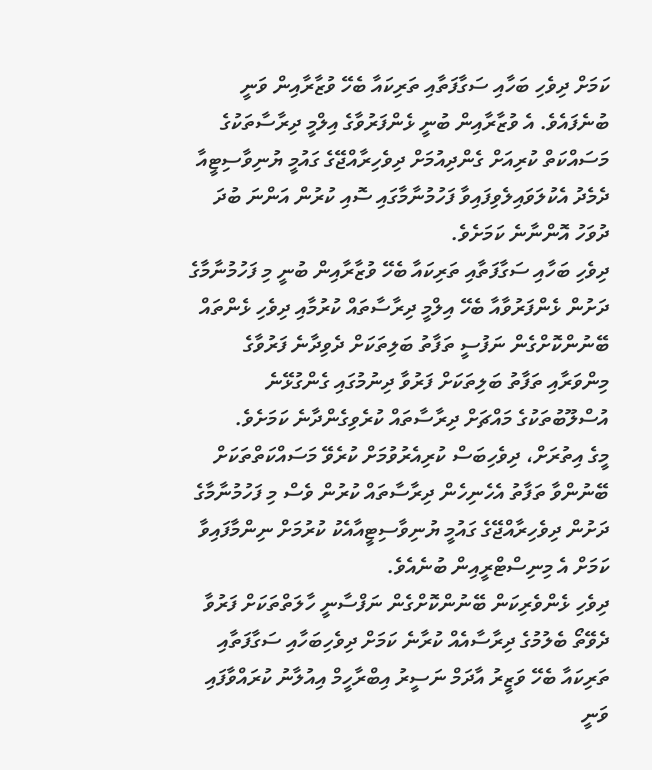ކަމަށް ދިވެހި ބަހާއި ސަގާފަތާއި ތަރިކައާ ބެހޭ ވުޒާރާއިން ވަނީ ބުނެފައެވެ. އެ ވުޒާރާއިން ބުނީ ޅެންފަރުވާގެ އިލްމީ ދިރާސާތަކުގެ މަސައްކަތް ކުރިއަށް ގެންދިއުމަށް ދިވެހިރާއްޖޭގެ ގައުމީ ޔުނިވާސިޓީއާ ދެމެދު އެކުލަވައިލެވިފައިވާ ފަހުމުނާމާގައި ސޮއި ކުރުން އަންނަ ބުދަ ދުވަހު އޮންނާނެ ކަމަށެވެ.
ދިވެހި ބަހާއި ސަގާފަތާއި ތަރިކައާ ބެހޭ ވުޒާރާއިން ބުނީ މި ފަހުމުނާމާގެ ދަށުން ޅެންފަރުވާއާ ބެހޭ އިލްމީ ދިރާސާތައް ކުރުމާއި ދިވެހި ޅެންތައް ބޭނުންކޮށްގެން ނަފުސީ ތަފާތު ބަލިތަކަށް ދެވިދާނެ ފަރުވާގެ މިންވަރާއި ތަފާތު ބަލިތަކަށް ފަރުވާ ދިނުމުގައި ގެންގުޅޭނެ އުސްލޫބުތަކުގެ މައްޗަށް ދިރާސާތައް ކުރެވިގެންދާނެ ކަމަށެވެ.
މީގެ އިތުރަށް، ދިވެހިބަސް ކުރިއެރުވުމަށް ކުރެވޭ މަސައްކަތްތަކަށް ބޭނުންވާ ތަފާތު އެހެނިހެން ދިރާސާތައް ކުރުން ވެސް މި ފަހުމުނާމާގެ ދަށުން ދިވެހިރާއްޖޭގެ ގައުމީ ޔުނިވާސިޓީއާއެކު ކުރުމަށް ނިންމާފައިވާ ކަމަށް އެ މިނިސްޓްރީއިން ބުނެއެވެ.
ދިވެހި ޅެންވެރިކަން ބޭނުންކޮށްގެން ނަފްސާނީ ހާލަތްތަކަށް ފަރުވާ ދެވޭތޯ ބެލުމުގެ ދިރާސާއެއް ކުރާނެ ކަމަށް ދިވެހިބަހާއި ސަގާފަތާއި ތަރިކައާ ބެހޭ ވަޒީރު އާދަމް ނަސީރު އިބްރާހީމް އިއުލާނު ކުރައްވާފައި ވަނީ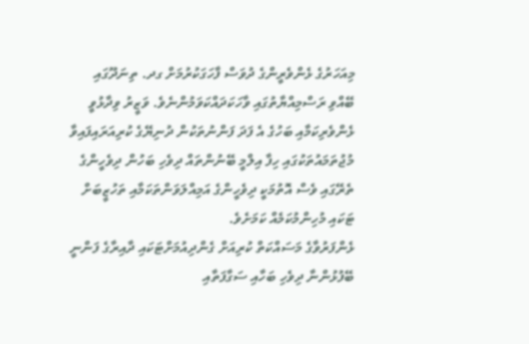މިއަހަރުގެ ޅެންވެރީންގެ ދުވަސް ފާހަގަކުރުމަށް ގދ. ތިނަދޫގައި ބޭއްވި ރަސްމިއްޔާތުގައި ވާހަކަދައްކަވަމުންނެވެ. ވަޒީރު ވިދާޅުވީ ޅެންވެރިކަމާއި ބަހުގެ އެ ފަދަ ފަންނުތަކުން ދުނިޔޭގެ ކުރިއަރައިފައިވާ މުޖުތަމައުތަކުގައި ހިފާ އިލްމީ ބޭނުންތައް ދިވެހި ބަހުން ދިވެހީންގެ ތެރޭގައި ވެސް އޮތުމަކީ ދިވެހީންގެ އަމިއްލަވަންތަކަމާއި ތަހުޒީބަށް ޓަކައި މުހިންމުކަމެއް ކަމަށެވެ.
ޅެންފަރުވާގެ މަސައްކަތް ކުރިއަށް ގެންދިއުމަށްޓަކައި ދާއިރާގެ ފަންނީ ބޭފުޅުންނާ ދިވެހި ބަހާއި ސަގާފަތާއި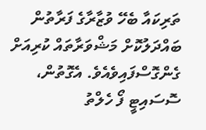ތަރިކައާ ބެހޭ ވުޒާރާގެ ފަރާތުން ބައްދަލުކޮށް މަޝްވަރާތައް ކުރިއަށް ގެންގޮސްފައިވެއެވެ. އެގޮތުން، ސޮސައިޓީ ފޯ ހެލްތު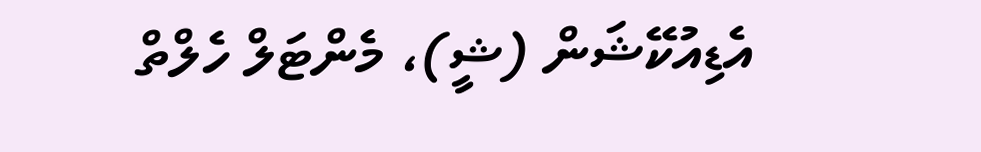އެޑިއުކޭޝަން (ޝީ)، މެންޓަލް ހެލްތް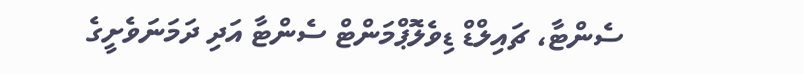ސެންޓާ، ޗައިލްޑް ޑިވެލޮޕްމަންޓް ސެންޓާ އަދި ދަމަނަވެށީގެ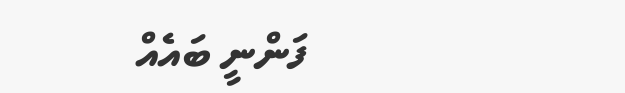ފަންނީ ބައެއް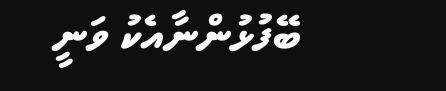ބޭފުޅުންނާއެކު ވަނީ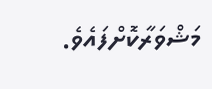މަޝްވަރާކޮށްފައެވެ.